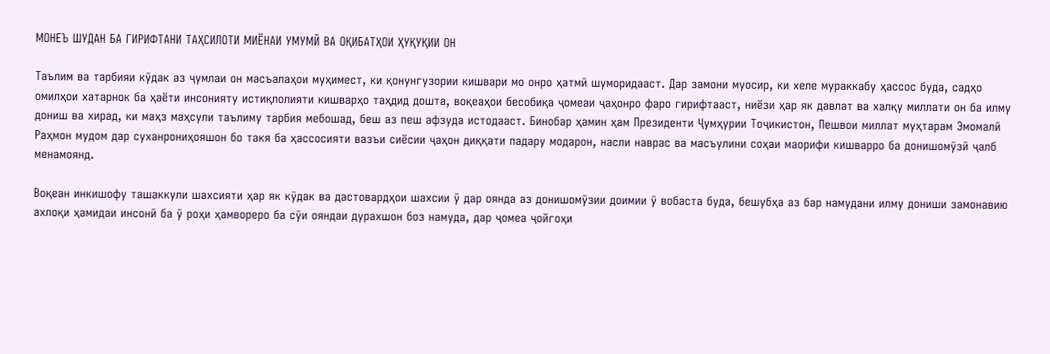МОНЕЪ ШУДАН БА ГИРИФТАНИ ТАҲСИЛОТИ МИЁНАИ УМУМӢ ВА ОҚИБАТҲОИ ҲУҚУҚИИ ОН

Таълим ва тарбияи кӯдак аз ҷумлаи он масъалаҳои муҳимест, ки қонунгузории кишвари мо онро ҳатмӣ шуморидааст. Дар замони муосир, ки хеле мураккабу ҳассос буда, садҳо омилҳои хатарнок ба ҳаёти инсонияту истиқлолияти кишварҳо таҳдид дошта, воқеаҳои бесобиқа ҷомеаи ҷаҳонро фаро гирифтааст, ниёзи ҳар як давлат ва халқу миллати он ба илму дониш ва хирад, ки маҳз маҳсули таълиму тарбия мебошад, беш аз пеш афзуда истодааст. Бинобар ҳамин ҳам Президенти Ҷумҳурии Тоҷикистон, Пешвои миллат муҳтарам Эмомалӣ Раҳмон мудом дар суханрониҳояшон бо такя ба ҳассосияти вазъи сиёсии ҷаҳон диққати падару модарон, насли наврас ва масъулини соҳаи маорифи кишварро ба донишомӯзӣ ҷалб менамоянд.

Воқеан инкишофу ташаккули шахсияти ҳар як кӯдак ва дастовардҳои шахсии ӯ дар оянда аз донишомӯзии доимии ӯ вобаста буда, бешубҳа аз бар намудани илму дониши замонавию ахлоқи ҳамидаи инсонӣ ба ӯ роҳи ҳамвореро ба сӯи ояндаи дурахшон боз намуда, дар ҷомеа ҷойгоҳи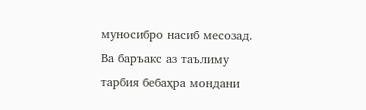муносибро насиб месозад.  Ва баръакс аз таълиму тарбия бебаҳра мондани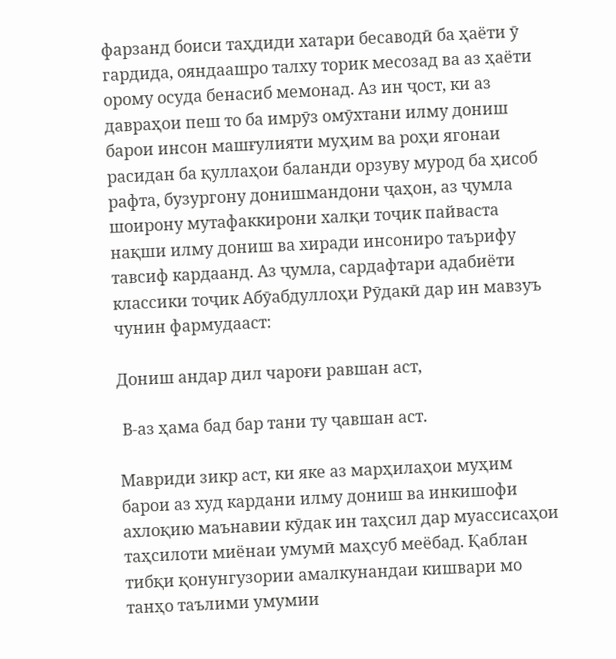фарзанд боиси таҳдиди хатари бесаводӣ ба ҳаёти ӯ гардида, ояндаашро талху торик месозад ва аз ҳаёти орому осуда бенасиб мемонад. Аз ин ҷост, ки аз давраҳои пеш то ба имрӯз омӯхтани илму дониш барои инсон машғулияти муҳим ва роҳи ягонаи расидан ба қуллаҳои баланди орзуву мурод ба ҳисоб рафта, бузургону донишмандони ҷаҳон, аз ҷумла шоирону мутафаккирони халқи тоҷик пайваста нақши илму дониш ва хиради инсониро таърифу тавсиф кардаанд. Аз ҷумла, сардафтари адабиёти классики тоҷик Абӯабдуллоҳи Рӯдакӣ дар ин мавзуъ чунин фармудааст:

Дониш андар дил чароғи равшан аст,

 В-аз ҳама бад бар тани ту ҷавшан аст.

Мавриди зикр аст, ки яке аз марҳилаҳои муҳим барои аз худ кардани илму дониш ва инкишофи ахлоқию маънавии кӯдак ин таҳсил дар муассисаҳои таҳсилоти миёнаи умумӣ маҳсуб меёбад. Қаблан тибқи қонунгузории амалкунандаи кишвари мо танҳо таълими умумии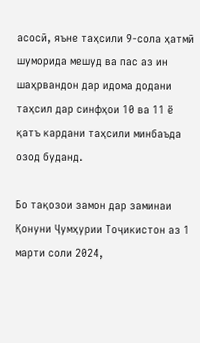асосӣ, яъне таҳсили 9-сола ҳатмӣ шуморида мешуд ва пас аз ин шаҳрвандон дар идома додани таҳсил дар синфҳои 10 ва 11 ё қатъ кардани таҳсили минбаъда озод буданд.

Бо тақозои замон дар заминаи Қонуни Ҷумҳурии Тоҷикистон аз 1 марти соли 2024,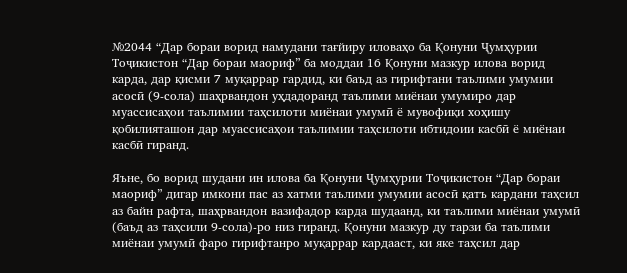№2044 “Дар бораи ворид намудани тағйиру иловаҳо ба Қонуни Ҷумҳурии Тоҷикистон “Дар бораи маориф” ба моддаи 16 Қонуни мазкур илова ворид карда, дар қисми 7 муқаррар гардид, ки баъд аз гирифтани таълими умумии асосӣ (9-сола) шаҳрвандон уҳдадоранд таълими миёнаи умумиро дар муассисаҳои таълимии таҳсилоти миёнаи умумӣ ё мувофиқи хоҳишу қобилияташон дар муассисаҳои таълимии таҳсилоти ибтидоии касбӣ ё миёнаи касбӣ гиранд.

Яъне, бо ворид шудани ин илова ба Қонуни Ҷумҳурии Тоҷикистон “Дар бораи маориф” дигар имкони пас аз хатми таълими умумии асосӣ қатъ кардани таҳсил аз байн рафта, шаҳрвандон вазифадор карда шудаанд, ки таълими миёнаи умумӣ (баъд аз таҳсили 9-сола)-ро низ гиранд. Қонуни мазкур ду тарзи ба таълими миёнаи умумӣ фаро гирифтанро муқаррар кардааст, ки яке таҳсил дар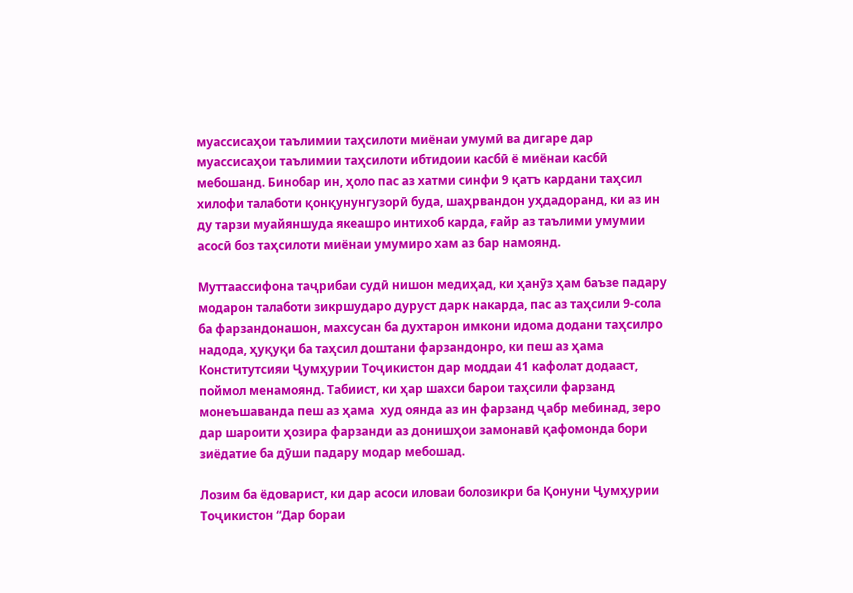муассисаҳои таълимии таҳсилоти миёнаи умумӣ ва дигаре дар муассисаҳои таълимии таҳсилоти ибтидоии касбӣ ё миёнаи касбӣ мебошанд. Бинобар ин, ҳоло пас аз хатми синфи 9 қатъ кардани таҳсил хилофи талаботи қонқунунгузорӣ буда, шаҳрвандон уҳдадоранд, ки аз ин ду тарзи муайяншуда якеашро интихоб карда, ғайр аз таълими умумии асосӣ боз таҳсилоти миёнаи умумиро хам аз бар намоянд.

Муттаассифона таҷрибаи судӣ нишон медиҳад, ки ҳанӯз ҳам баъзе падару модарон талаботи зикршударо дуруст дарк накарда, пас аз таҳсили 9-сола ба фарзандонашон, махсусан ба духтарон имкони идома додани таҳсилро надода, ҳуқуқи ба таҳсил доштани фарзандонро, ки пеш аз ҳама Конститутсияи Ҷумҳурии Тоҷикистон дар моддаи 41 кафолат додааст, поймол менамоянд. Табиист, ки ҳар шахси барои таҳсили фарзанд монеъшаванда пеш аз ҳама  худ оянда аз ин фарзанд ҷабр мебинад, зеро дар шароити ҳозира фарзанди аз донишҳои замонавӣ қафомонда бори зиёдатие ба дӯши падару модар мебошад.

Лозим ба ёдоварист, ки дар асоси иловаи болозикри ба Қонуни Ҷумҳурии Тоҷикистон “Дар бораи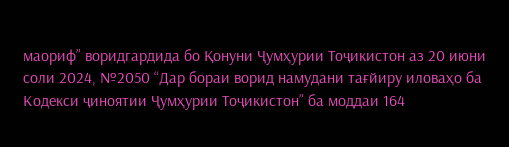маориф” воридгардида бо Қонуни Ҷумҳурии Тоҷикистон аз 20 июни соли 2024, №2050 “Дар бораи ворид намудани тағйиру иловаҳо ба Кодекси ҷиноятии Ҷумҳурии Тоҷикистон” ба моддаи 164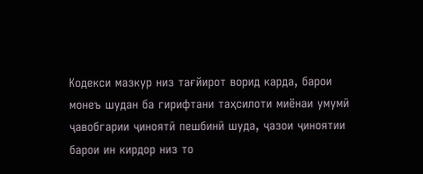Кодекси мазкур низ тағйирот ворид карда, барои монеъ шудан ба гирифтани таҳсилоти миёнаи умумӣ ҷавобгарии ҷиноятӣ пешбинӣ шуда, ҷазои ҷиноятии барои ин кирдор низ то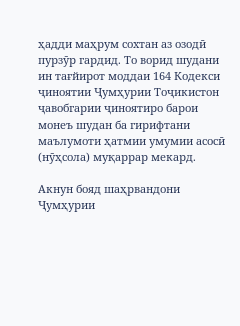ҳадди маҳрум сохтан аз озодӣ пурзӯр гардид. То ворид шудани ин тағйирот моддаи 164 Кодекси ҷиноятии Ҷумҳурии Тоҷикистон ҷавобгарии ҷиноятиро барои монеъ шудан ба гирифтани маълумоти ҳатмии умумии асосӣ (нӯҳсола) муқаррар мекард.

Акнун бояд шаҳрвандони Ҷумҳурии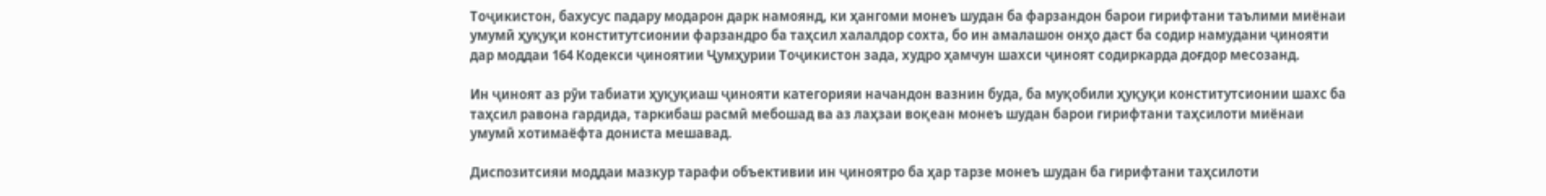Тоҷикистон, бахусус падару модарон дарк намоянд, ки ҳангоми монеъ шудан ба фарзандон барои гирифтани таълими миёнаи умумӣ ҳуқуқи конститутсионии фарзандро ба таҳсил халалдор сохта, бо ин амалашон онҳо даст ба содир намудани ҷинояти дар моддаи 164 Кодекси ҷиноятии Ҷумҳурии Тоҷикистон зада, худро ҳамчун шахси ҷиноят содиркарда доғдор месозанд.

Ин ҷиноят аз рӯи табиати ҳуқуқиаш ҷинояти категорияи начандон вазнин буда, ба муқобили ҳуқуқи конститутсионии шахс ба таҳсил равона гардида, таркибаш расмӣ мебошад ва аз лаҳзаи воқеан монеъ шудан барои гирифтани таҳсилоти миёнаи умумӣ хотимаёфта дониста мешавад.

Диспозитсияи моддаи мазкур тарафи объективии ин ҷиноятро ба ҳар тарзе монеъ шудан ба гирифтани таҳсилоти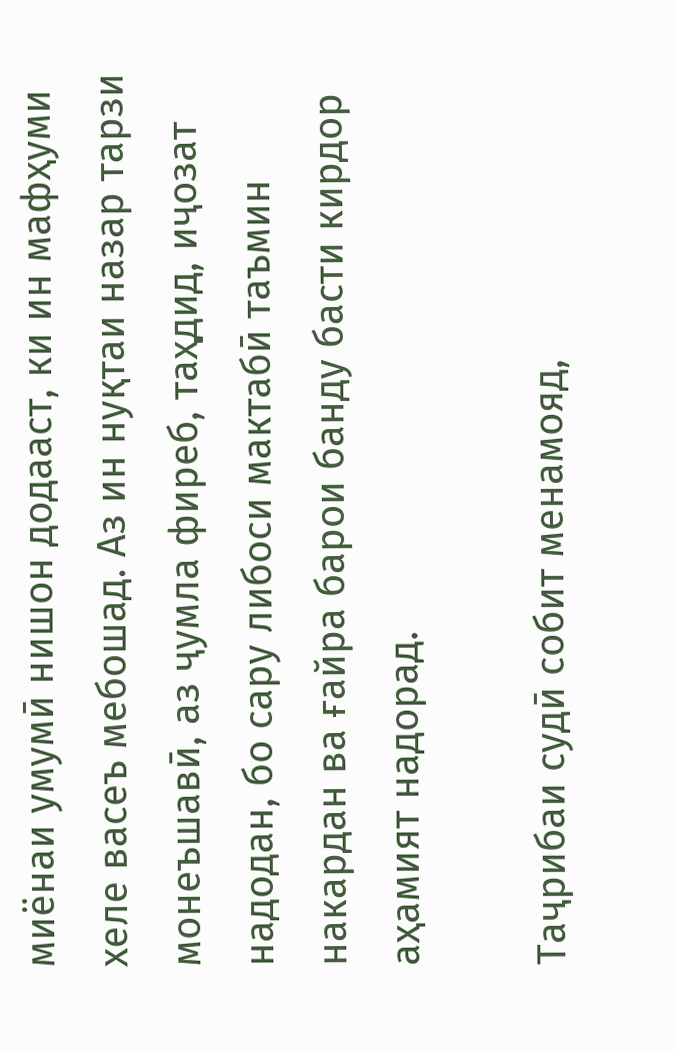миёнаи умумӣ нишон додааст, ки ин мафҳуми хеле васеъ мебошад. Аз ин нуқтаи назар тарзи монеъшавӣ, аз ҷумла фиреб, таҳдид, иҷозат надодан, бо сару либоси мактабӣ таъмин накардан ва ғайра барои банду басти кирдор аҳамият надорад.

Таҷрибаи судӣ собит менамояд,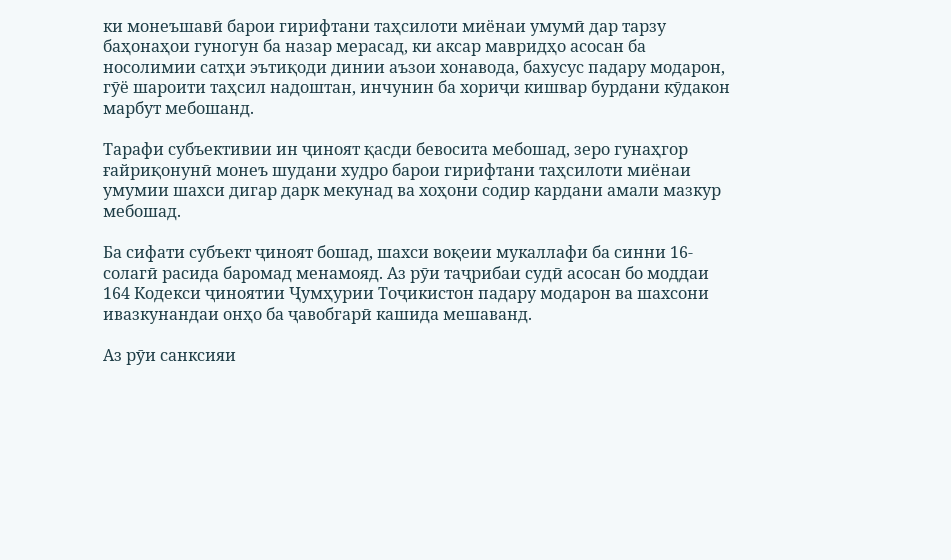ки монеъшавӣ барои гирифтани таҳсилоти миёнаи умумӣ дар тарзу баҳонаҳои гуногун ба назар мерасад, ки аксар мавридҳо асосан ба носолимии сатҳи эътиқоди динии аъзои хонавода, бахусус падару модарон, гӯё шароити таҳсил надоштан, инчунин ба хориҷи кишвар бурдани кӯдакон марбут мебошанд.

Тарафи субъективии ин ҷиноят қасди бевосита мебошад, зеро гунаҳгор ғайриқонунӣ монеъ шудани худро барои гирифтани таҳсилоти миёнаи умумии шахси дигар дарк мекунад ва хоҳони содир кардани амали мазкур мебошад.

Ба сифати субъект ҷиноят бошад, шахси воқеии мукаллафи ба синни 16-солагӣ расида баромад менамояд. Аз рӯи таҷрибаи судӣ асосан бо моддаи 164 Кодекси ҷиноятии Ҷумҳурии Тоҷикистон падару модарон ва шахсони ивазкунандаи онҳо ба ҷавобгарӣ кашида мешаванд.

Аз рӯи санксияи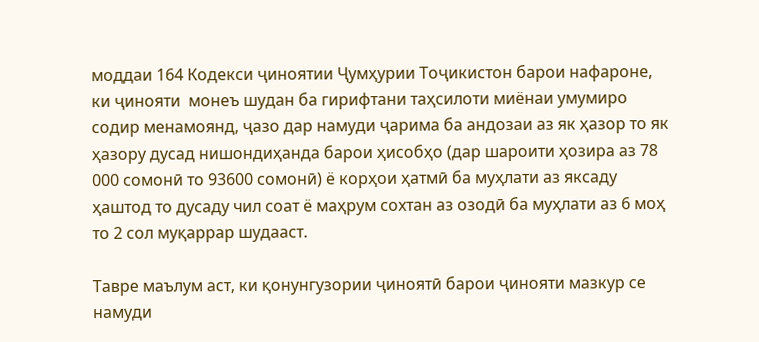моддаи 164 Кодекси ҷиноятии Ҷумҳурии Тоҷикистон барои нафароне, ки ҷинояти  монеъ шудан ба гирифтани таҳсилоти миёнаи умумиро содир менамоянд, ҷазо дар намуди ҷарима ба андозаи аз як ҳазор то як ҳазору дусад нишондиҳанда барои ҳисобҳо (дар шароити ҳозира аз 78 000 сомонӣ то 93600 сомонӣ) ё корҳои ҳатмӣ ба муҳлати аз яксаду ҳаштод то дусаду чил соат ё маҳрум сохтан аз озодӣ ба муҳлати аз 6 моҳ то 2 сол муқаррар шудааст.

Тавре маълум аст, ки қонунгузории ҷиноятӣ барои ҷинояти мазкур се намуди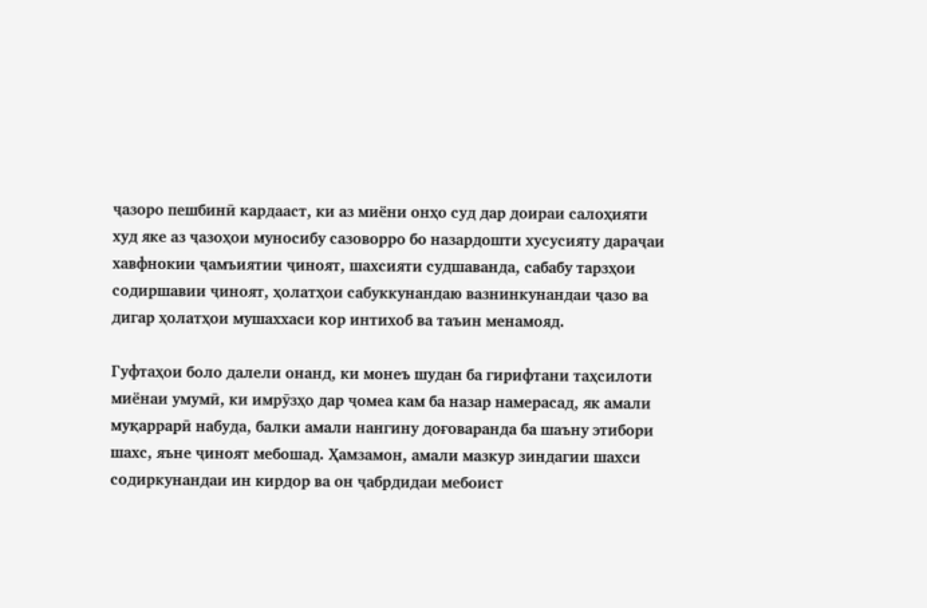ҷазоро пешбинӣ кардааст, ки аз миёни онҳо суд дар доираи салоҳияти худ яке аз ҷазоҳои муносибу сазоворро бо назардошти хусусияту дараҷаи хавфнокии ҷамъиятии ҷиноят, шахсияти судшаванда, сабабу тарзҳои содиршавии ҷиноят, ҳолатҳои сабуккунандаю вазнинкунандаи ҷазо ва дигар ҳолатҳои мушаххаси кор интихоб ва таъин менамояд.

Гуфтаҳои боло далели онанд, ки монеъ шудан ба гирифтани таҳсилоти миёнаи умумӣ, ки имрӯзҳо дар ҷомеа кам ба назар намерасад, як амали муқаррарӣ набуда, балки амали нангину доғоваранда ба шаъну этибори шахс, яъне ҷиноят мебошад. Ҳамзамон, амали мазкур зиндагии шахси содиркунандаи ин кирдор ва он ҷабрдидаи мебоист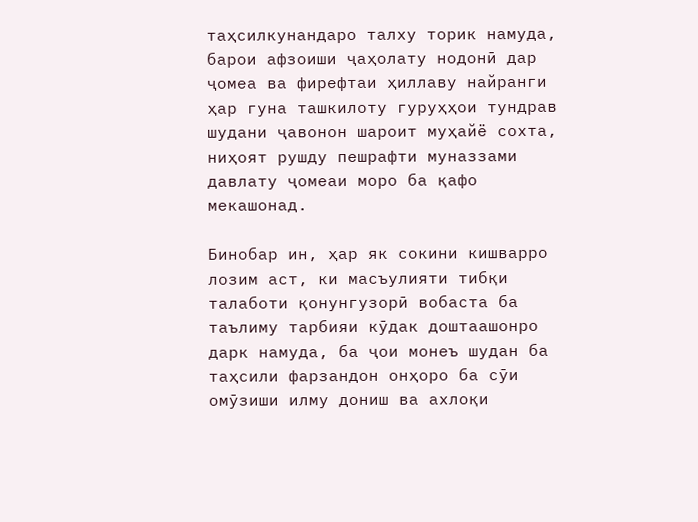таҳсилкунандаро талху торик намуда, барои афзоиши ҷаҳолату нодонӣ дар ҷомеа ва фирефтаи ҳиллаву найранги ҳар гуна ташкилоту гуруҳҳои тундрав шудани ҷавонон шароит муҳайё сохта, ниҳоят рушду пешрафти муназзами давлату ҷомеаи моро ба қафо мекашонад.

Бинобар ин, ҳар як сокини кишварро лозим аст, ки масъулияти тибқи талаботи қонунгузорӣ вобаста ба таълиму тарбияи кӯдак доштаашонро дарк намуда, ба ҷои монеъ шудан ба таҳсили фарзандон онҳоро ба сӯи омӯзиши илму дониш ва ахлоқи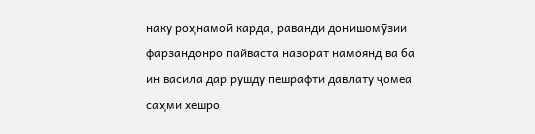наку роҳнамоӣ карда, раванди донишомӯзии фарзандонро пайваста назорат намоянд ва ба ин васила дар рушду пешрафти давлату ҷомеа саҳми хешро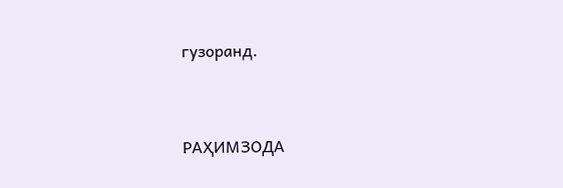гузоранд.



РАҲИМЗОДА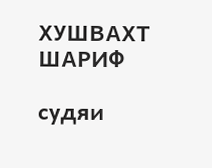ХУШВАХТ ШАРИФ

судяи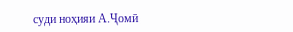суди ноҳияи А.Ҷомӣ